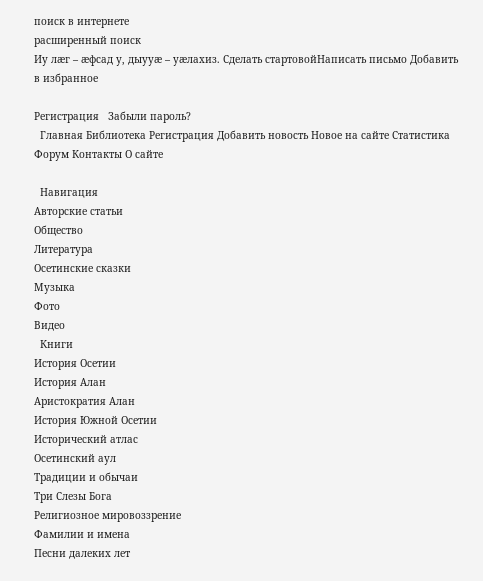поиск в интернете
расширенный поиск
Иу лæг – æфсад у, дыууæ – уæлахиз. Сделать стартовойНаписать письмо Добавить в избранное

Регистрация   Забыли пароль?
  Главная Библиотека Регистрация Добавить новость Новое на сайте Статистика Форум Контакты О сайте

  Навигация
Авторские статьи
Общество
Литература
Осетинские сказки
Музыка
Фото
Видео
  Книги
История Осетии
История Алан
Аристократия Алан
История Южной Осетии
Исторический атлас
Осетинский аул
Традиции и обычаи
Три Слезы Бога
Религиозное мировоззрение
Фамилии и имена
Песни далеких лет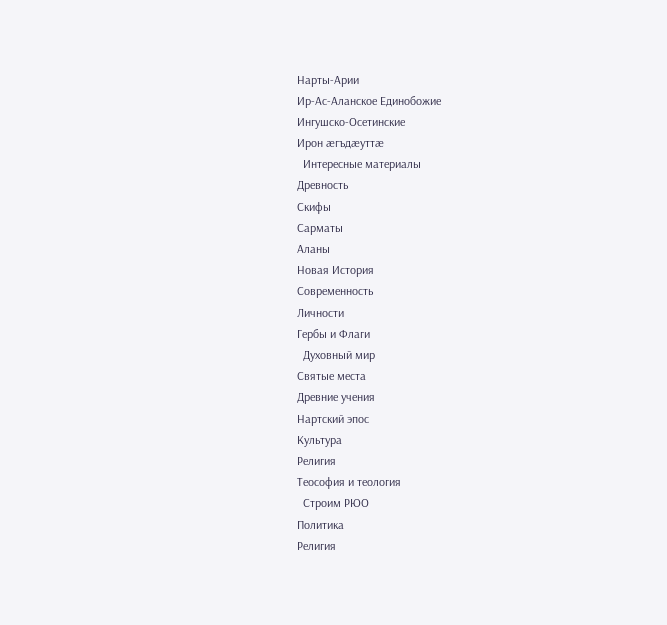Нарты-Арии
Ир-Ас-Аланское Единобожие
Ингушско-Осетинские
Ирон æгъдæуттæ
  Интересные материалы
Древность
Скифы
Сарматы
Аланы
Новая История
Современность
Личности
Гербы и Флаги
  Духовный мир
Святые места
Древние учения
Нартский эпос
Культура
Религия
Теософия и теология
  Строим РЮО
Политика
Религия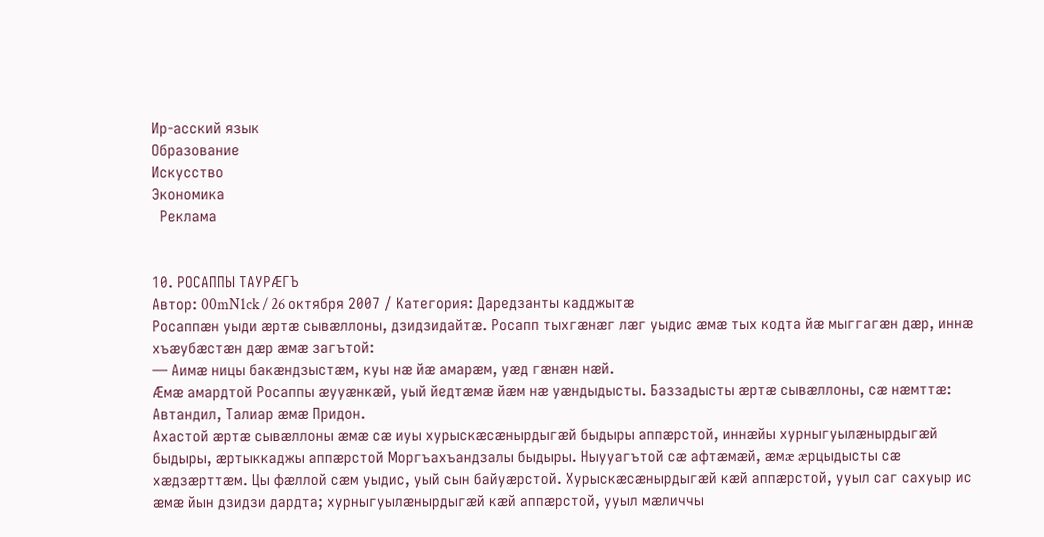Ир-асский язык
Образование
Искусство
Экономика
  Реклама


10. РОСАППЫ ТАУРÆГЪ
Автор: 00mN1ck / 26 октября 2007 / Категория: Даредзанты кадджытæ
Росаппæн уыди æртæ сывæллоны, дзидзидайтæ. Росапп тыхгæнæг лæг уыдис æмæ тых кодта йæ мыггагæн дæр, иннæ хъæубæстæн дæр æмæ загътой:
— Аимæ ницы бакæндзыстæм, куы нæ йæ амарæм, уæд гæнæн нæй.
Æмæ амардтой Росаппы æууæнкæй, уый йедтæмæ йæм нæ уæндыдысты. Баззадысты æртæ сывæллоны, сæ нæмттæ: Автандил, Талиар æмæ Придон.
Ахастой æртæ сывæллоны æмæ сæ иуы хурыскæсæнырдыгæй быдыры аппæрстой, иннæйы хурныгуылæнырдыгæй быдыры, æртыккаджы аппæрстой Моргъахъандзалы быдыры. Ныууагътой сæ афтæмæй, æмæ æрцыдысты сæ хæдзæрттæм. Цы фæллой сæм уыдис, уый сын байуæрстой. Хурыскæсæнырдыгæй кæй аппæрстой, ууыл саг сахуыр ис æмæ йын дзидзи дардта; хурныгуылæнырдыгæй кæй аппæрстой, ууыл мæличчы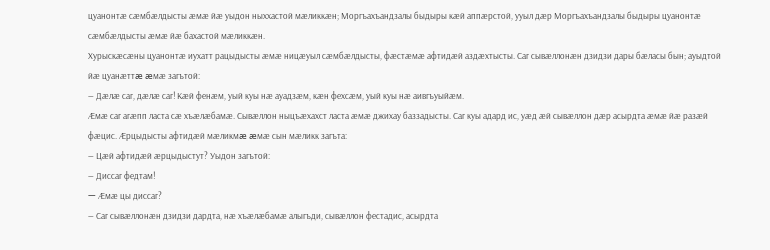цуанонтæ сæмбæлдысты æмæ йæ уыдон ныххастой мæликкæн; Моргъахъандзалы быдыры кæй аппæрстой, ууыл дæр Моргъахъандзалы быдыры цуанонтæ сæмбæлдысты æмæ йæ бахастой мæликкæн.
Хурыскæсæны цуанонтæ иухатт рацыдысты æмæ ницæуыл сæмбæлдысты, фæстæмæ афтидæй аздæхтысты. Саг сывæллонæн дзидзи дары бæласы бын; ауыдтой йæ цуанæттæ æмæ загътой:
— Дæлæ саг, дæлæ саг! Кæй фенæм, уый куы нæ ауадзæм, кæн фехсæм, уый куы нæ аивгъуыйæм.
Æмæ саг агæпп ласта сæ хъæлæбамæ. Сывæллон ныцъæхахст ласта æмæ джихау баззадысты. Саг куы адард ис, уæд æй сывæллон дæр асырдта æмæ йæ разæй фæцис. Æрцыдысты афтидæй мæликмæ æмæ сын мæликк загъта:
— Цæй афтидæй æрцыдыстут? Уыдон загътой:
— Диссаг федтам!
— Æмæ цы диссаг?
— Саг сывæллонæн дзидзи дардта, нæ хъæлæбамæ алыгъди, сывæллон фестадис, асырдта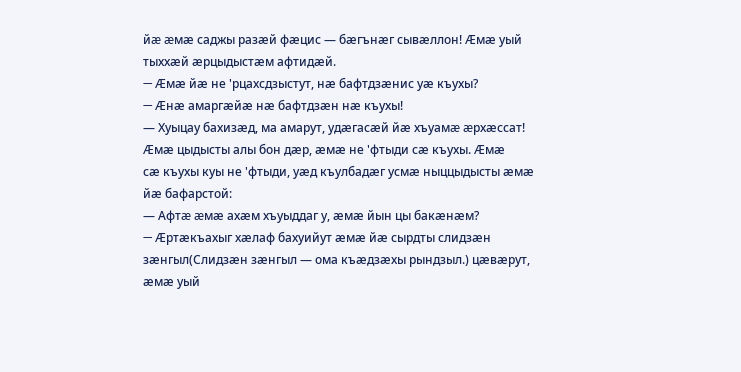йæ æмæ саджы разæй фæцис — бæгънæг сывæллон! Æмæ уый тыххæй æрцыдыстæм афтидæй.
— Æмæ йæ не 'рцахсдзыстут, нæ бафтдзæнис уæ къухы?
— Æнæ амаргæйæ нæ бафтдзæн нæ къухы!
— Хуыцау бахизæд, ма амарут, удæгасæй йæ хъуамæ æрхæссат! Æмæ цыдысты алы бон дæр, æмæ не 'фтыди сæ къухы. Æмæ
сæ къухы куы не 'фтыди, уæд къулбадæг усмæ ныццыдысты æмæ йæ бафарстой:
— Афтæ æмæ ахæм хъуыддаг у, æмæ йын цы бакæнæм?
— Æртæкъахыг хæлаф бахуийут æмæ йæ сырдты слидзæн зæнгыл(Слидзæн зæнгыл — ома къæдзæхы рындзыл.) цæвæрут, æмæ уый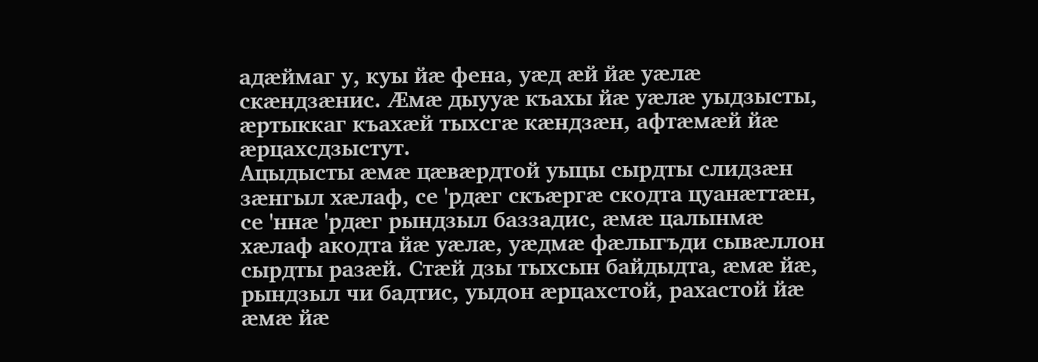адæймаг у, куы йæ фена, уæд æй йæ уæлæ скæндзæнис. Æмæ дыууæ къахы йæ уæлæ уыдзысты, æртыккаг къахæй тыхсгæ кæндзæн, афтæмæй йæ æрцахсдзыстут.
Ацыдысты æмæ цæвæрдтой уыцы сырдты слидзæн зæнгыл хæлаф, се 'рдæг скъæргæ скодта цуанæттæн, се 'ннæ 'рдæг рындзыл баззадис, æмæ цалынмæ хæлаф акодта йæ уæлæ, уæдмæ фæлыгъди сывæллон сырдты разæй. Стæй дзы тыхсын байдыдта, æмæ йæ, рындзыл чи бадтис, уыдон æрцахстой, рахастой йæ æмæ йæ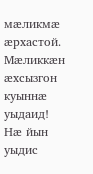мæликмæ æрхастой.
Мæликкæн æхсызгон куыннæ уыдаид! Нæ йын уыдис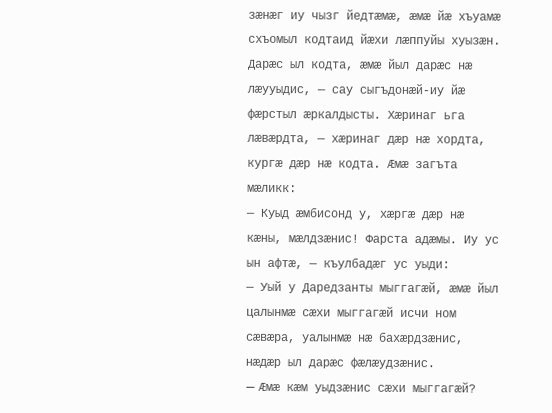зæнæг иу чызг йедтæмæ, æмæ йæ хъуамæ схъомыл кодтаид йæхи лæппуйы хуызæн. Дарæс ыл кодта, æмæ йыл дарæс нæ лæууыдис, — сау сыгъдонæй-иу йæ фæрстыл æркалдысты. Хæринаг ьга лæвæрдта, — хæринаг дæр нæ хордта, кургæ дæр нæ кодта. Æмæ загъта мæликк:
— Куыд æмбисонд у, хæргæ дæр нæ кæны, мæлдзæнис! Фарста адæмы. Иу ус ын афтæ, — къулбадæг ус уыди:
— Уый у Даредзанты мыггагæй, æмæ йыл цалынмæ сæхи мыггагæй исчи ном сæвæра, уалынмæ нæ бахæрдзæнис, нæдæр ыл дарæс фæлæудзæнис.
— Æмæ кæм уыдзæнис сæхи мыггагæй?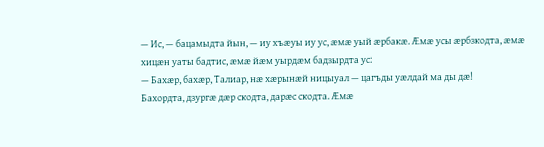— Ис, — бацамыдта йын, — иу хъæуы иу ус, æмæ уый æрбакæ. Æмæ усы æрбзкодта, æмæ хицæн уаты бадтис, æмæ йæм уырдæм бадзырдта ус:
— Бахæр, бахæр, Талиар, нæ хæрынæй ницыуал — цагъды уæлдай ма ды дæ!
Бахордта, дзургæ дæр скодта, дарæс скодта. Æмæ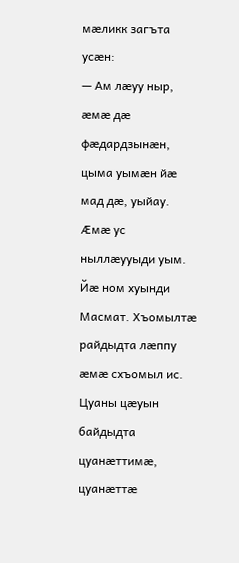мæликк загъта усæн:
— Ам лæуу ныр, æмæ дæ фæдардзынæн, цыма уымæн йæ мад дæ, уыйау.
Æмæ ус ныллæууыди уым. Йæ ном хуынди Масмат. Хъомылтæ райдыдта лæппу æмæ схъомыл ис. Цуаны цæуын байдыдта цуанæттимæ, цуанæттæ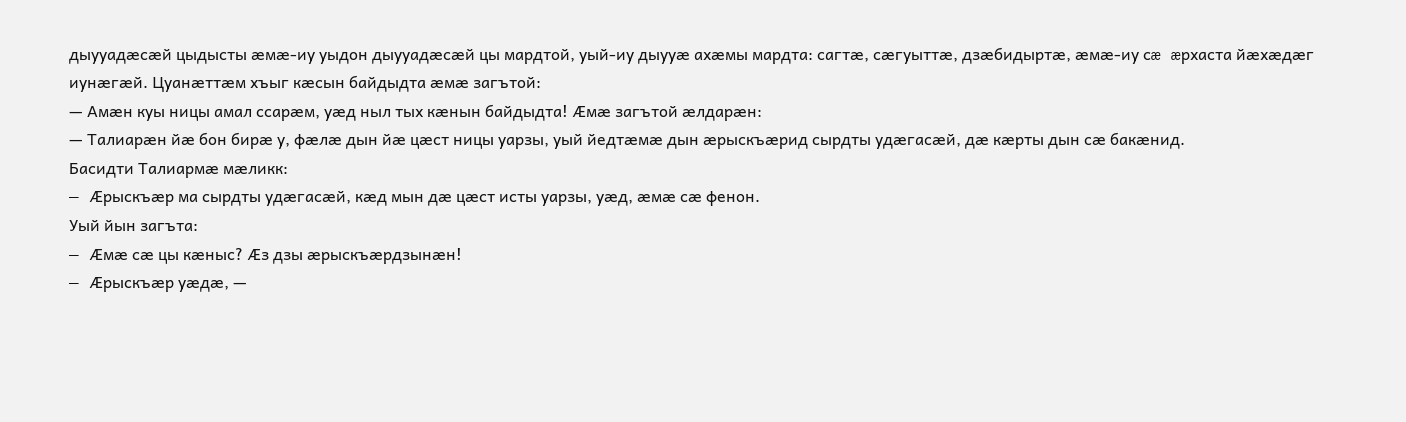дыууадæсæй цыдысты æмæ-иу уыдон дыууадæсæй цы мардтой, уый-иу дыууæ ахæмы мардта: сагтæ, сæгуыттæ, дзæбидыртæ, æмæ-иу сæ æрхаста йæхæдæг иунæгæй. Цуанæттæм хъыг кæсын байдыдта æмæ загътой:
— Амæн куы ницы амал ссарæм, уæд ныл тых кæнын байдыдта! Æмæ загътой æлдарæн:
— Талиарæн йæ бон бирæ у, фæлæ дын йæ цæст ницы уарзы, уый йедтæмæ дын æрыскъæрид сырдты удæгасæй, дæ кæрты дын сæ бакæнид.
Басидти Талиармæ мæликк:
— Æрыскъæр ма сырдты удæгасæй, кæд мын дæ цæст исты уарзы, уæд, æмæ сæ фенон.
Уый йын загъта:
— Æмæ сæ цы кæныс? Æз дзы æрыскъæрдзынæн!
— Æрыскъæр уæдæ, —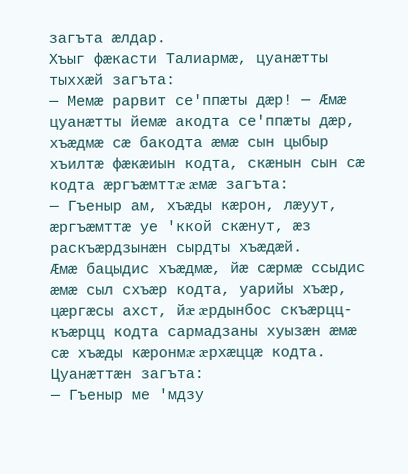загъта æлдар.
Хъыг фæкасти Талиармæ, цуанæтты тыххæй загъта:
— Мемæ рарвит се'ппæты дæр! — Æмæ цуанæтты йемæ акодта се'ппæты дæр, хъæдмæ сæ бакодта æмæ сын цыбыр хъилтæ фæкæиын кодта, скæнын сын сæ кодта æргъæмттæ æмæ загъта:
— Гъеныр ам, хъæды кæрон, лæуут, æргъæмттæ уе 'ккой скæнут, æз раскъæрдзынæн сырдты хъæдæй.
Æмæ бацыдис хъæдмæ, йæ сæрмæ ссыдис æмæ сыл схъæр кодта, уарийы хъæр, цæргæсы ахст, йæ æрдынбос скъæрцц-къæрцц кодта сармадзаны хуызæн æмæ сæ хъæды кæронмæ æрхæццæ кодта. Цуанæттæн загъта:
— Гъеныр ме 'мдзу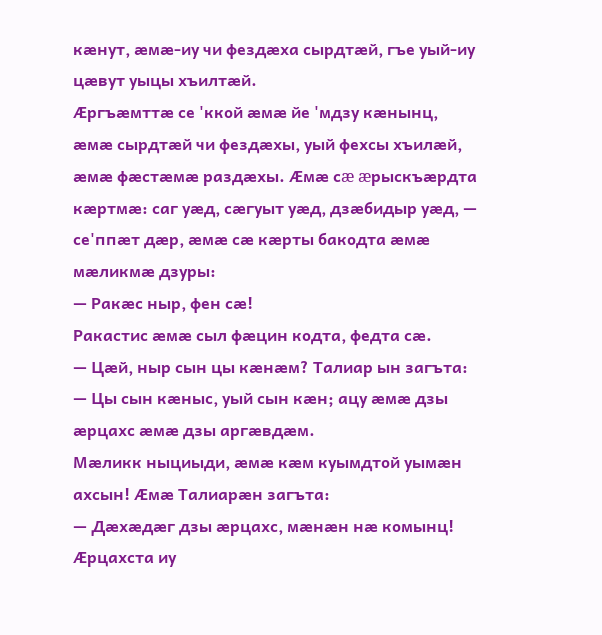кæнут, æмæ-иу чи фездæха сырдтæй, гъе уый-иу цæвут уыцы хъилтæй.
Æргъæмттæ се 'ккой æмæ йе 'мдзу кæнынц, æмæ сырдтæй чи фездæхы, уый фехсы хъилæй, æмæ фæстæмæ раздæхы. Æмæ сæ æрыскъæрдта кæртмæ: саг уæд, сæгуыт уæд, дзæбидыр уæд, — се'ппæт дæр, æмæ сæ кæрты бакодта æмæ мæликмæ дзуры:
— Ракæс ныр, фен сæ!
Ракастис æмæ сыл фæцин кодта, федта сæ.
— Цæй, ныр сын цы кæнæм? Талиар ын загъта:
— Цы сын кæныс, уый сын кæн; ацу æмæ дзы æрцахс æмæ дзы аргæвдæм.
Мæликк ныциыди, æмæ кæм куымдтой уымæн ахсын! Æмæ Талиарæн загъта:
— Дæхæдæг дзы æрцахс, мæнæн нæ комынц! Æрцахста иу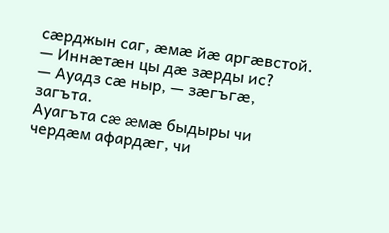сæрджын саг, æмæ йæ аргæвстой.
— Иннæтæн цы дæ зæрды ис?
— Ауадз сæ ныр, — зæгъгæ, загъта.
Ауагъта сæ æмæ быдыры чи чердæм афардæг, чи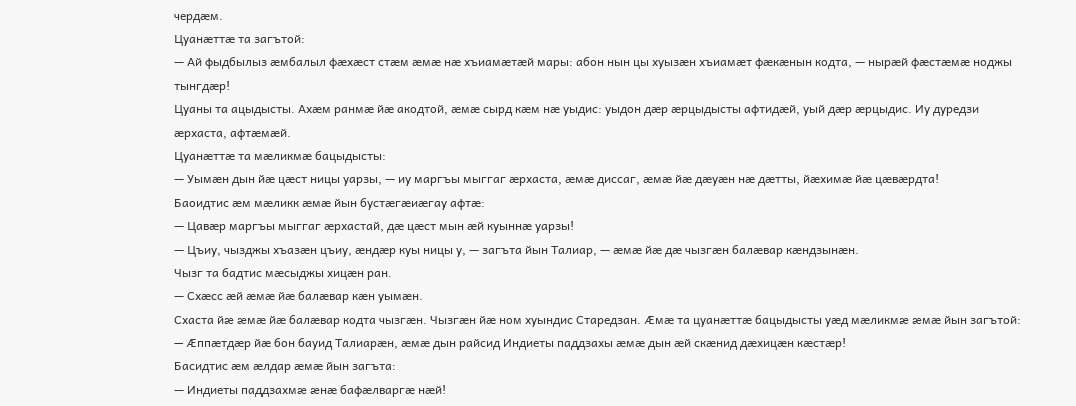чердæм.
Цуанæттæ та загътой:
— Ай фыдбылыз æмбалыл фæхæст стæм æмæ нæ хъиамæтæй мары: абон нын цы хуызæн хъиамæт фæкæнын кодта, — нырæй фæстæмæ ноджы тынгдæр!
Цуаны та ацыдысты. Ахæм ранмæ йæ акодтой, æмæ сырд кæм нæ уыдис: уыдон дæр æрцыдысты афтидæй, уый дæр æрцыдис. Иу дуредзи æрхаста, афтæмæй.
Цуанæттæ та мæликмæ бацыдысты:
— Уымæн дын йæ цæст ницы уарзы, — иу маргъы мыггаг æрхаста, æмæ диссаг, æмæ йæ дæуæн нæ дæтты, йæхимæ йæ цæвæрдта!
Баоидтис æм мæликк æмæ йын бустæгæиæгау афтæ:
— Цавæр маргъы мыггаг æрхастай, дæ цæст мын æй куыннæ уарзы!
— Цъиу, чызджы хъазæн цъиу, æндæр куы ницы у, — загъта йын Талиар, — æмæ йæ дæ чызгæн балæвар кæндзынæн.
Чызг та бадтис мæсыджы хицæн ран.
— Схæсс æй æмæ йæ балæвар кæн уымæн.
Схаста йæ æмæ йæ балæвар кодта чызгæн. Чызгæн йæ ном хуындис Старедзан. Æмæ та цуанæттæ бацыдысты уæд мæликмæ æмæ йын загътой:
— Æппæтдæр йæ бон бауид Талиарæн, æмæ дын райсид Индиеты паддзахы æмæ дын æй скæнид дæхицæн кæстæр!
Басидтис æм æлдар æмæ йын загъта:
— Индиеты паддзахмæ æнæ бафæлваргæ нæй!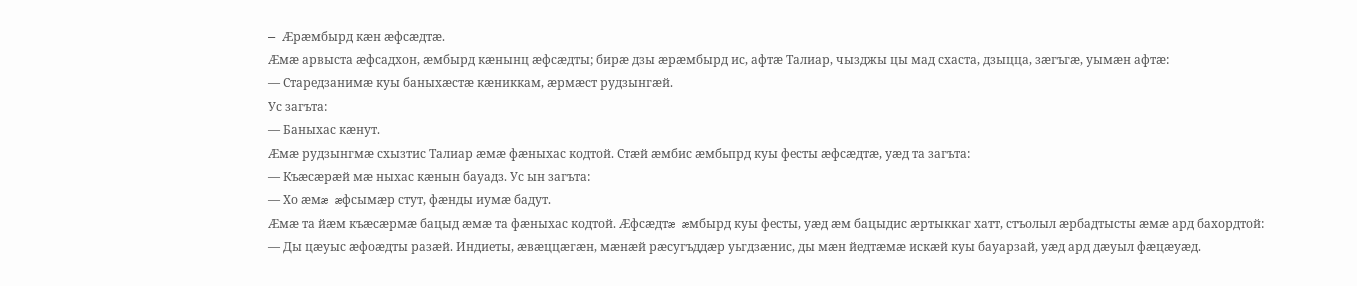— Æрæмбырд кæн æфсæдтæ.
Æмæ арвыста æфсадхон, æмбырд кæнынц æфсæдты; бирæ дзы æрæмбырд ис, афтæ Талиар, чызджы цы мад схаста, дзыцца, зæгъгæ, уымæн афтæ:
— Старедзанимæ куы баныхæстæ кæниккам, æрмæст рудзынгæй.
Ус загъта:
— Баныхас кæнут.
Æмæ рудзынгмæ схызтис Талиар æмæ фæныхас кодтой. Стæй æмбис æмбьпрд куы фесты æфсæдтæ, уæд та загъта:
— Къæсæрæй мæ ныхас кæнын бауадз. Ус ын загъта:
— Хо æмæ æфсымæр стут, фæнды иумæ бадут.
Æмæ та йæм къæсæрмæ бацыд æмæ та фæныхас кодтой. Æфсæдтæ æмбырд куы фесты, уæд æм бацыдис æртыккаг хатт, стъолыл æрбадтысты æмæ ард бахордтой:
— Ды цæуыс æфоæдты разæй. Индиеты, æвæццæгæн, мæнæй рæсугъддæр уьгдзæнис, ды мæн йедтæмæ искæй куы бауарзай, уæд ард дæуыл фæцæуæд.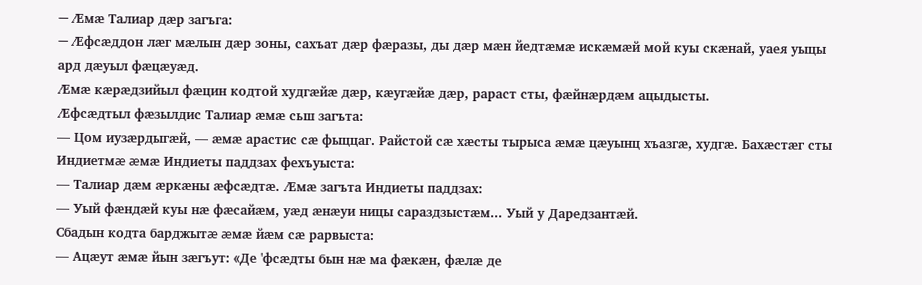— Æмæ Талиар дæр загъга:
— Æфсæддон лæг мæлын дæр зоны, сахъат дæр фæразы, ды дæр мæн йедтæмæ искæмæй мой куы скæнай, уаея уыцы ард дæуыл фæцæуæд.
Æмæ кæрæдзийыл фæцин кодтой худгæйæ дæр, кæугæйæ дæр, рараст сты, фæйнæрдæм ацыдысты.
Æфсæдтыл фæзылдис Талиар æмæ сьш загъта:
— Цом иузæрдыгæй, — æмæ арастис сæ фыццаг. Райстой сæ хæсты тырыса æмæ цæуынц хъазгæ, худгæ. Бахæстæг сты Индиетмæ æмæ Индиеты паддзах фехъуыста:
— Талиар дæм æркæны æфсæдтæ. Æмæ загъта Индиеты паддзах:
— Уый фæндæй куы нæ фæсайæм, уæд æнæуи ницы сараздзыстæм... Уый у Даредзантæй.
Сбадын кодта барджытæ æмæ йæм сæ рарвыста:
— Ацæут æмæ йын зæгъут: «Де 'фсæдты бын нæ ма фæкæн, фæлæ де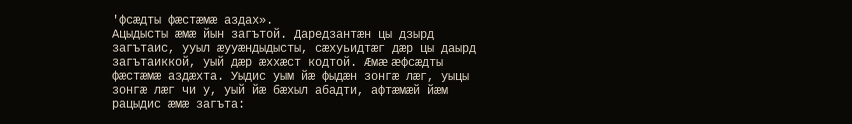'фсæдты фæстæмæ аздах».
Ацыдысты æмæ йын загътой. Даредзантæн цы дзырд загътаис, ууыл æууæндыдысты, сæхуьидтæг дæр цы даырд загътаиккой, уый дæр æххæст кодтой. Æмæ æфсæдты фæстæмæ аздæхта. Уыдис уым йæ фыдæн зонгæ лæг, уыцы зонгæ лæг чи у, уый йæ бæхыл абадти, афтæмæй йæм рацыдис æмæ загъта: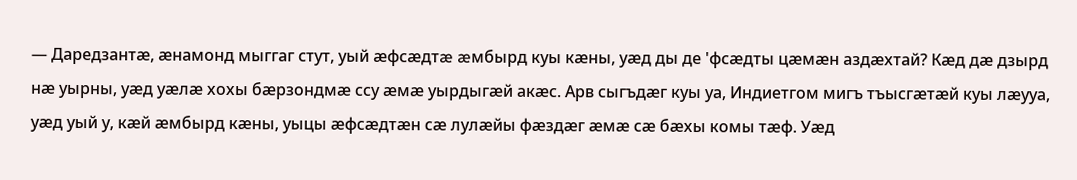— Даредзантæ, æнамонд мыггаг стут, уый æфсæдтæ æмбырд куы кæны, уæд ды де 'фсæдты цæмæн аздæхтай? Кæд дæ дзырд нæ уырны, уæд уæлæ хохы бæрзондмæ ссу æмæ уырдыгæй акæс. Арв сыгъдæг куы уа, Индиетгом мигъ тъысгæтæй куы лæууа, уæд уый у, кæй æмбырд кæны, уыцы æфсæдтæн сæ лулæйы фæздæг æмæ сæ бæхы комы тæф. Уæд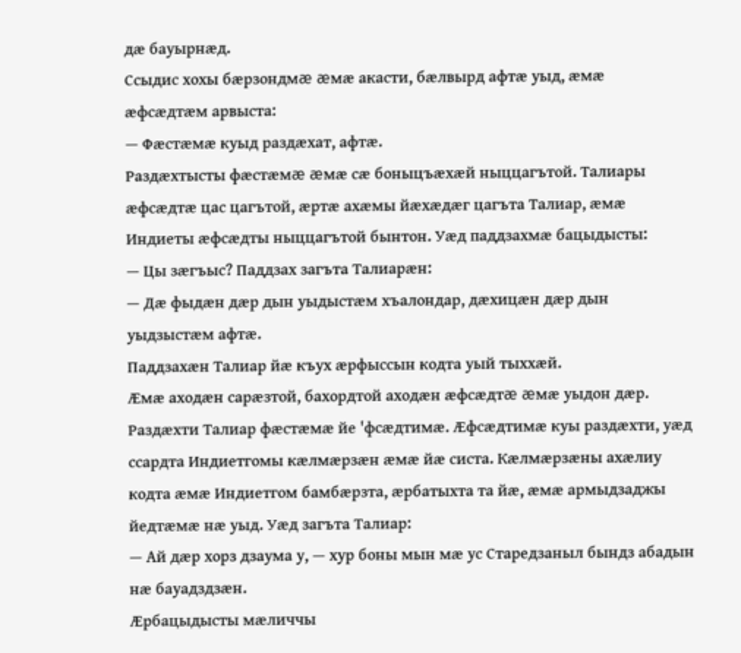дæ бауырнæд.
Ссыдис хохы бæрзондмæ æмæ акасти, бæлвырд афтæ уыд, æмæ æфсæдтæм арвыста:
— Фæстæмæ куыд раздæхат, афтæ.
Раздæхтысты фæстæмæ æмæ сæ боныцъæхæй ныццагътой. Талиары æфсæдтæ цас цагътой, æртæ ахæмы йæхæдæг цагъта Талиар, æмæ Индиеты æфсæдты ныццагътой бынтон. Уæд паддзахмæ бацыдысты:
— Цы зæгъыс? Паддзах загъта Талиарæн:
— Дæ фыдæн дæр дын уыдыстæм хъалондар, дæхицæн дæр дын уыдзыстæм афтæ.
Паддзахæн Талиар йæ къух æрфыссын кодта уый тыххæй.
Æмæ аходæн сарæзтой, бахордтой аходæн æфсæдтæ æмæ уыдон дæр. Раздæхти Талиар фæстæмæ йе 'фсæдтимæ. Æфсæдтимæ куы раздæхти, уæд ссардта Индиетгомы кæлмæрзæн æмæ йæ систа. Кæлмæрзæны ахæлиу кодта æмæ Индиетгом бамбæрзта, æрбатыхта та йæ, æмæ армыдзаджы йедтæмæ нæ уыд. Уæд загъта Талиар:
— Ай дæр хорз дзаума у, — хур боны мын мæ ус Старедзаныл бындз абадын нæ бауадздзæн.
Æрбацыдысты мæличчы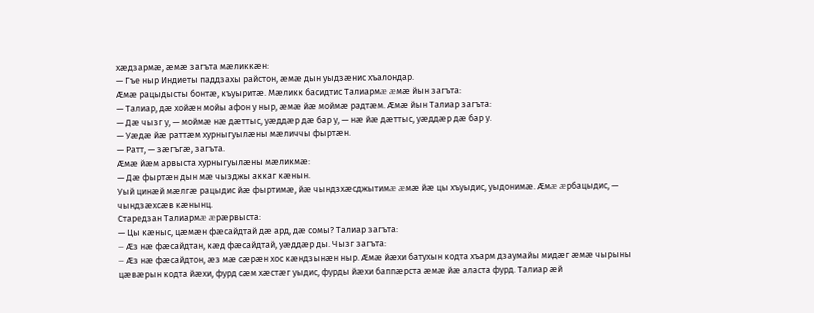хæдзармæ, æмæ загъта мæликкæн:
— Гъе ныр Индиеты паддзахы райстон, æмæ дын уыдзæнис хъалондар.
Æмæ рацыдысты бонтæ, къуыритæ. Мæликк басидтис Талиармæ æмæ йын загъта:
— Талиар, дæ хойæн мойы афон у ныр, æмæ йæ моймæ радтæм. Æмæ йын Талиар загъта:
— Дæ чызг у, — моймæ нæ дæттыс, уæддæр дæ бар у, — нæ йæ дæттыс, уæддæр дæ бар у.
— Уæдæ йæ раттæм хурныгуылæны мæличчы фыртæн.
— Ратт, — зæгъгæ, загъта.
Æмæ йæм арвыста хурныгуылæны мæликмæ:
— Дæ фыртæн дын мæ чызджы аккаг кæнын.
Уый цинæй мæлгæ рацыдис йæ фыртимæ, йæ чындзхæсджытимæ æмæ йæ цы хъуыдис, уыдонимæ. Æмæ æрбацыдис, — чындзæхсæв кæнынц.
Старедзан Талиармæ æрæрвыста:
— Цы кæныс, цæмæн фæсайдтай дæ ард, дæ сомы? Талиар загъта:
— Æз нæ фæсайдтан, кæд фæсайдтай, уæддæр ды. Чызг загъта:
— Æз нæ фæсайдтон, æз мæ сæрæн хос кæндзынæн ныр. Æмæ йæхи батухын кодта хъарм дзаумайы мидæг æмæ чырыны цæвæрын кодта йæхи, фурд сæм хæстæг уыдис, фурды йæхи баппæрста æмæ йæ аласта фурд. Талиар æй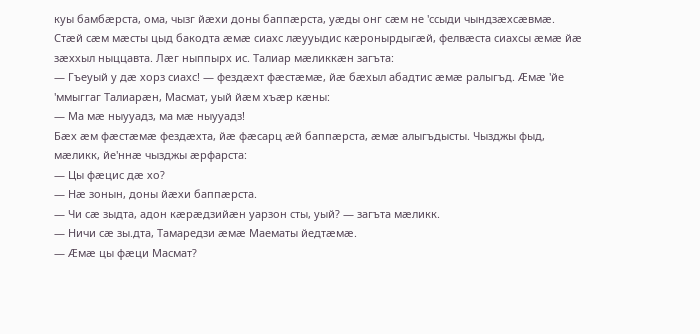куы бамбæрста, ома, чызг йæхи доны баппæрста, уæды онг сæм не 'ссыди чындзæхсæвмæ. Стæй сæм мæсты цыд бакодта æмæ сиахс лæууыдис кæронырдыгæй, фелвæста сиахсы æмæ йæ зæххыл ныццавта. Лæг ныппырх ис. Талиар мæликкæн загъта:
— Гъеуый у дæ хорз сиахс! — фездæхт фæстæмæ, йæ бæхыл абадтис æмæ ралыгъд. Æмæ 'йе 'ммыггаг Талиарæн, Масмат, уый йæм хъæр кæны:
— Ма мæ ныууадз, ма мæ ныууадз!
Бæх æм фæстæмæ фездæхта, йæ фæсарц æй баппæрста, æмæ алыгъдысты. Чызджы фыд, мæликк, йе'ннæ чызджы æрфарста:
— Цы фæцис дæ хо?
— Нæ зонын, доны йæхи баппæрста.
— Чи сæ зыдта, адон кæрæдзийæн уарзон сты, уый? — загъта мæликк.
— Ничи сæ зы.дта, Тамаредзи æмæ Маематы йедтæмæ.
— Æмæ цы фæци Масмат?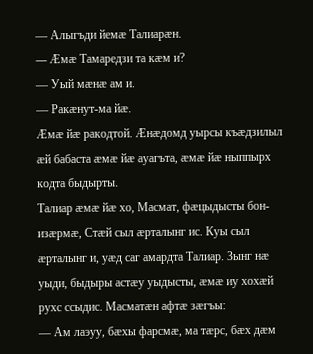— Алыгъди йемæ Талиарæн.
— Æмæ Тамаредзи та кæм и?
— Уый мæнæ ам и.
— Ракæнут-ма йæ.
Æмæ йæ ракодтой. Æнæдомд уырсы къæдзилыл æй бабаста æмæ йæ ауагъта, æмæ йæ ныппырх кодта быдырты.
Талиар æмæ йæ хо, Масмат, фæцыдысты бон-изæрмæ, Стæй сыл æрталынг ис. Куы сыл æрталынг и, уæд саг амардта Талиар. Зынг нæ уыди, быдыры астæу уыдысты, æмæ иу хохæй рухс ссыдис. Масматæн афтæ зæгъы:
— Ам лаэуу, бæхы фарсмæ, ма тæрс, бæх дæм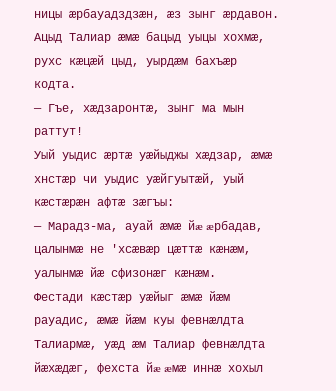ницы æрбауадздзæн, æз зынг æрдавон.
Ацыд Талиар æмæ бацыд уыцы хохмæ, рухс кæцæй цыд, уырдæм бахъæр кодта.
— Гъе, хæдзаронтæ, зынг ма мын раттут!
Уый уыдис æртæ уæйыджы хæдзар, æмæ хнстæр чи уыдис уæйгуытæй, уый кæстæрæн афтæ зæгъы:
— Марадз-ма, ауай æмæ йæ æрбадав, цалынмæ не 'хсæвæр цæттæ кæнæм, уалынмæ йæ сфизонæг кæнæм.
Фестади кæстæр уæйыг æмæ йæм рауадис, æмæ йæм куы февнæлдта Талиармæ, уæд æм Талиар февнæлдта йæхæдæг, фехста йæ æмæ иннæ хохыл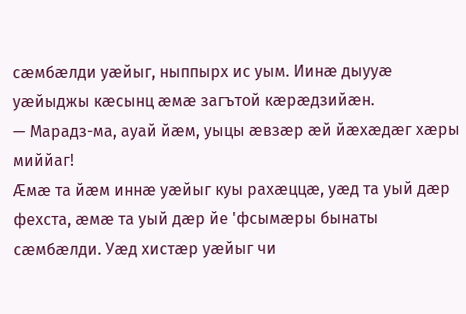сæмбæлди уæйыг, ныппырх ис уым. Иинæ дыууæ уæйыджы кæсынц æмæ загътой кæрæдзийæн.
— Марадз-ма, ауай йæм, уыцы æвзæр æй йæхæдæг хæры миййаг!
Æмæ та йæм иннæ уæйыг куы рахæццæ, уæд та уый дæр фехста, æмæ та уый дæр йе 'фсымæры бынаты сæмбæлди. Уæд хистæр уæйыг чи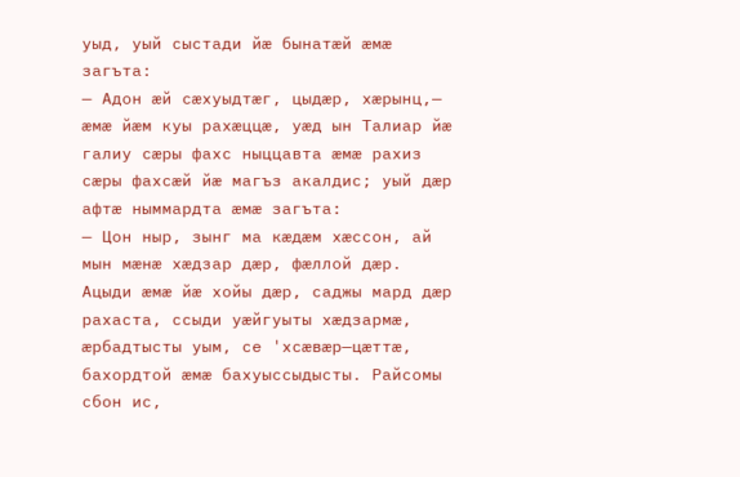уыд, уый сыстади йæ бынатæй æмæ загъта:
— Адон æй сæхуыдтæг, цыдæр, хæрынц,— æмæ йæм куы рахæццæ, уæд ын Талиар йæ галиу сæры фахс ныццавта æмæ рахиз сæры фахсæй йæ магъз акалдис; уый дæр афтæ ныммардта æмæ загъта:
— Цон ныр, зынг ма кæдæм хæссон, ай мын мæнæ хæдзар дæр, фæллой дæр.
Ацыди æмæ йæ хойы дæр, саджы мард дæр рахаста, ссыди уæйгуыты хæдзармæ, æрбадтысты уым, се 'хсæвæр—цæттæ, бахордтой æмæ бахуыссыдысты. Райсомы сбон ис,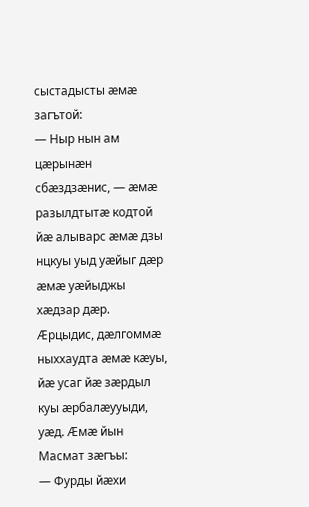сыстадысты æмæ загътой:
— Ныр нын ам цæрынæн сбæздзæнис, — æмæ разылдтытæ кодтой йæ алыварс æмæ дзы нцкуы уыд уæйыг дæр æмæ уæйыджы хæдзар дæр. Æрцыдис, дæлгоммæ ныххаудта æмæ кæуы, йæ усаг йæ зæрдыл куы æрбалæууыди, уæд. Æмæ йын Масмат зæгъы:
— Фурды йæхи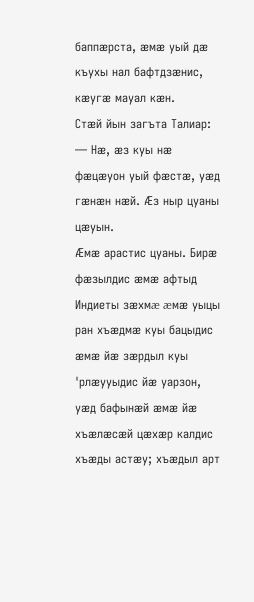баппæрста, æмæ уый дæ къухы нал бафтдзæнис, кæугæ мауал кæн.
Стæй йын загъта Талиар:
— Нæ, æз куы нæ фæцæуон уый фæстæ, уæд гæнæн нæй. Æз ныр цуаны цæуын.
Æмæ арастис цуаны. Бирæ фæзылдис æмæ афтыд Индиеты зæхмæ æмæ уыцы ран хъæдмæ куы бацыдис æмæ йæ зæрдыл куы 'рлæууыдис йæ уарзон, уæд бафынæй æмæ йæ хъæлæсæй цæхæр калдис хъæды астæу; хъæдыл арт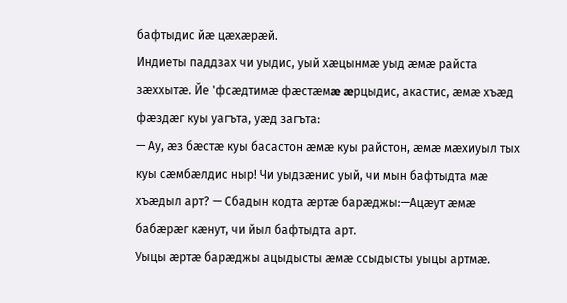бафтыдис йæ цæхæрæй.
Индиеты паддзах чи уыдис, уый хæцынмæ уыд æмæ райста зæххытæ. Йе 'фсæдтимæ фæстæмæ æрцыдис, акастис, æмæ хъæд фæздæг куы уагъта, уæд загъта:
— Ау, æз бæстæ куы басастон æмæ куы райстон, æмæ мæхиуыл тых куы сæмбæлдис ныр! Чи уыдзæнис уый, чи мын бафтыдта мæ хъæдыл арт? — Сбадын кодта æртæ барæджы:—Ацæут æмæ бабæрæг кæнут, чи йыл бафтыдта арт.
Уыцы æртæ барæджы ацыдысты æмæ ссыдысты уыцы артмæ.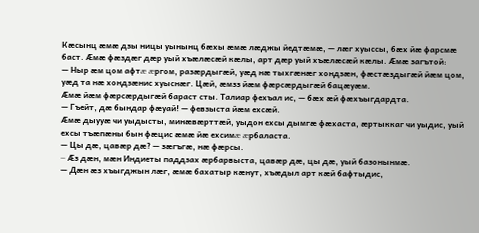Кæсынц æмæ дзы ницы уынынц бæхы æмæ лæджы йедтæмæ, — лæг хуыссы, бæх йæ фарсмæ баст. Æмæ фæздæг дæр уый хъæлæсæй кæлы, арт дæр уый хъæлæсæй кæлы. Æмæ загътой:
— Ныр æм цом афтæ æргом, разæрдыгæй, уæд нæ тыхгæнæг хондзæн, фæстæздыгæй йæм цом, уæд та нæ хондзæнис хуыснæг. Цæй, æмзз йæм фæрсæрдыгæй бацæуæм.
Æмæ йæм фæрсæрдыгæй бараст сты. Талиар фехъал ис, — бæх æй фæхъыгдардта.
— Гъейт, дæ бындар фæуай! — февзыста йæм ехсæй.
Æмæ дыууæ чи уыдысты, минæвæрттæй, уыдон ехсы дымгæ фæхаста, æртыккаг чи уыдис, уый ехсы тъæпæны бын фæцис æмæ йæ ехсимæ æрбаласта.
— Цы дæ, цавæр дæ? — зæгъгæ, нæ фæрсы.
— Æз дæн, мæн Индиеты паддзах æрбарвыста, цавæр дæ, цы дæ, уый базонынмæ.
— Дæн æз хъыгджын лæг, æмæ бахатыр кæнут, хъæдыл арт кæй бафтыдис,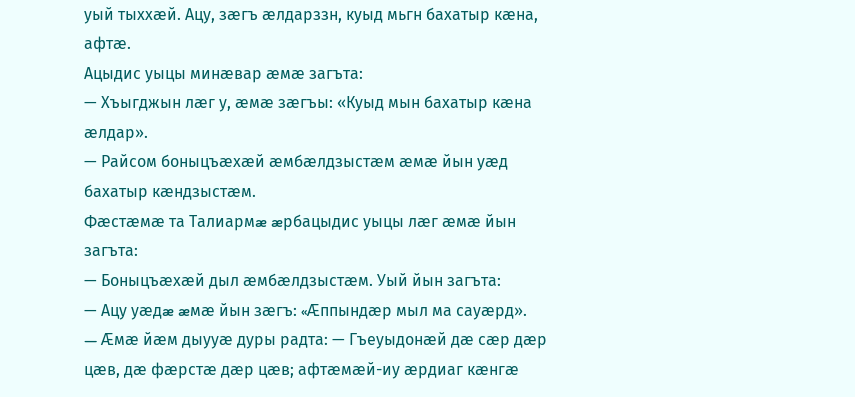уый тыххæй. Ацу, зæгъ æлдарззн, куыд мьгн бахатыр кæна, афтæ.
Ацыдис уыцы минæвар æмæ загъта:
— Хъыгджын лæг у, æмæ зæгъы: «Куыд мын бахатыр кæна æлдар».
— Райсом боныцъæхæй æмбæлдзыстæм æмæ йын уæд бахатыр кæндзыстæм.
Фæстæмæ та Талиармæ æрбацыдис уыцы лæг æмæ йын загъта:
— Боныцъæхæй дыл æмбæлдзыстæм. Уый йын загъта:
— Ацу уæдæ æмæ йын зæгъ: «Æппындæр мыл ма сауæрд».
— Æмæ йæм дыууæ дуры радта: — Гъеуыдонæй дæ сæр дæр цæв, дæ фæрстæ дæр цæв; афтæмæй-иу æрдиаг кæнгæ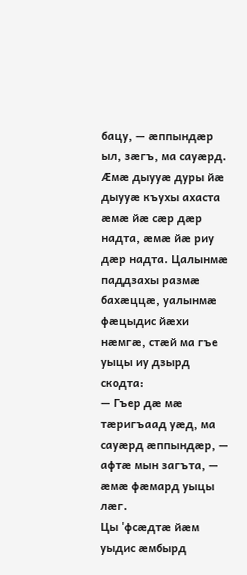бацу, — æппындæр ыл, зæгъ, ма сауæрд.
Æмæ дыууæ дуры йæ дыууæ къухы ахаста æмæ йæ сæр дæр надта, æмæ йæ риу дæр надта. Цалынмæ паддзахы размæ бахæццæ, уалынмæ фæцыдис йæхи нæмгæ, стæй ма гъе уыцы иу дзырд скодта:
— Гъер дæ мæ тæригъаад уæд, ма сауæрд æппындæр, — афтæ мын загъта, — æмæ фæмард уыцы лæг.
Цы 'фсæдтæ йæм уыдис æмбырд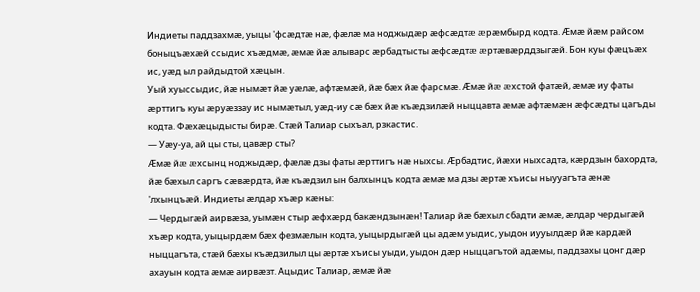Индиеты паддзахмæ, уыцы 'фсæдтæ нæ, фæлæ ма ноджыдæр æфсæдтæ æрæмбырд кодта. Æмæ йæм райсом боныцъæхæй ссыдис хъæдмæ, æмæ йæ алыварс æрбадтысты æфсæдтæ æртæвæрддзыгæй. Бон куы фæцъæх ис, уæд ыл райдыдтой хæцын.
Уый хуыссыдис, йæ нымæт йæ уæлæ, афтæмæй, йæ бæх йæ фарсмæ. Æмæ йæ æхстой фатæй, æмæ иу фаты æрттигъ куы æруæззау ис нымæтыл, уæд-иу сæ бæх йæ къæдзилæй ныццавта æмæ афтæмæн æфсæдты цагъды кодта. Фæхæцыдысты бирæ. Стæй Талиар сыхъал, рзкастис.
— Уæу-уа, ай цы сты, цавæр сты?
Æмæ йæ æхсынц ноджыдæр, фæлæ дзы фаты æрттигъ нæ ныхсы. Æрбадтис, йæхи ныхсадта, кæрдзын бахордта, йæ бæхыл саргъ сæвæрдта, йæ къæдзил ын балхынцъ кодта æмæ ма дзы æртæ хъисы ныууагъта æнæ 'лхынцъæй. Индиеты æлдар хъæр кæны:
— Чердыгæй аирвæза, уымæн стыр æфхæрд бакæндзынæн! Талиар йæ бæхыл сбадти æмæ, æлдар чердыгæй хъæр кодта, уыцырдæм бæх фезмæлын кодта, уыцырдыгæй цы адæм уыдис, уыдон иууылдæр йæ кардæй ныццагъта, стæй бæхы къæдзилыл цы æртæ хъисы уыди, уыдон дæр ныццагътой адæмы, паддзахы цонг дæр ахауын кодта æмæ аирвæзт. Ацыдис Талиар, æмæ йæ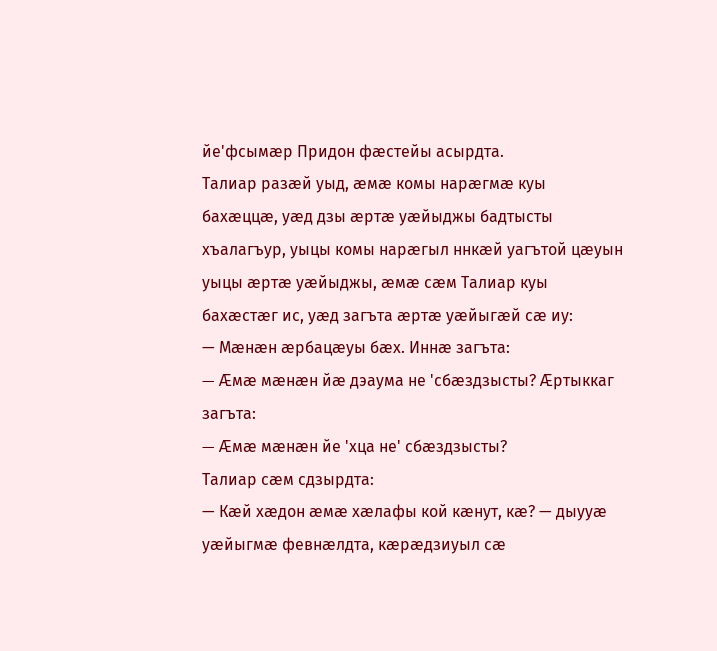йе'фсымæр Придон фæстейы асырдта.
Талиар разæй уыд, æмæ комы нарæгмæ куы бахæццæ, уæд дзы æртæ уæйыджы бадтысты хъалагъур, уыцы комы нарæгыл ннкæй уагътой цæуын уыцы æртæ уæйыджы, æмæ сæм Талиар куы бахæстæг ис, уæд загъта æртæ уæйыгæй сæ иу:
— Мæнæн æрбацæуы бæх. Иннæ загъта:
— Æмæ мæнæн йæ дэаума не 'сбæздзысты? Æртыккаг загъта:
— Æмæ мæнæн йе 'хца не' сбæздзысты?
Талиар сæм сдзырдта:
— Кæй хæдон æмæ хæлафы кой кæнут, кæ? — дыууæ уæйыгмæ февнæлдта, кæрæдзиуыл сæ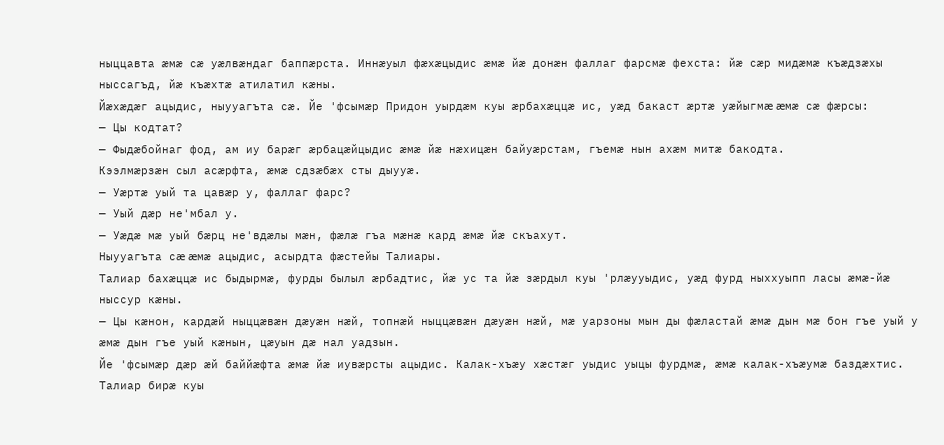ныццавта æмæ сæ уæлвæндаг баппæрста. Иннæуыл фæхæцыдис æмæ йæ донæн фаллаг фарсмæ фехста: йæ сæр мидæмæ къæдзæхы ныссагъд, йæ къæхтæ атилатил кæны.
Йæхæдæг ацыдис, ныууагъта сæ. Йе 'фсымæр Придон уырдæм куы æрбахæццæ ис, уæд бакаст æртæ уæйыгмæ æмæ сæ фæрсы:
— Цы кодтат?
— Фыдæбойнаг фод, ам иу барæг æрбацæйцыдис æмæ йæ нæхицæн байуæрстам, гъемæ нын ахæм митæ бакодта.
Кээлмæрзæн сыл асæрфта, æмæ сдзæбæх сты дыууæ.
— Уæртæ уый та цавæр у, фаллаг фарс?
— Уый дæр не'мбал у.
— Уæдæ мæ уый бæрц не'вдæлы мæн, фæлæ гъа мæнæ кард æмæ йæ скъахут.
Ныууагъта сæ æмæ ацыдис, асырдта фæстейы Талиары.
Талиар бахæццæ ис быдырмæ, фурды былыл æрбадтис, йæ ус та йæ зæрдыл куы 'рлæууыдис, уæд фурд ныххуыпп ласы æмæ-йæ ныссур кæны.
— Цы кæнон, кардæй ныццæвæн дæуæн нæй, топнæй ныццæвæн дæуæн нæй, мæ уарзоны мын ды фæластай æмæ дын мæ бон гъе уый у æмæ дын гъе уый кæнын, цæуын дæ нал уадзын.
Йе 'фсымæр дæр æй баййæфта æмæ йæ иувæрсты ацыдис. Калак-хъæу хæстæг уыдис уыцы фурдмæ, æмæ калак-хъæумæ баздæхтис.
Талиар бирæ куы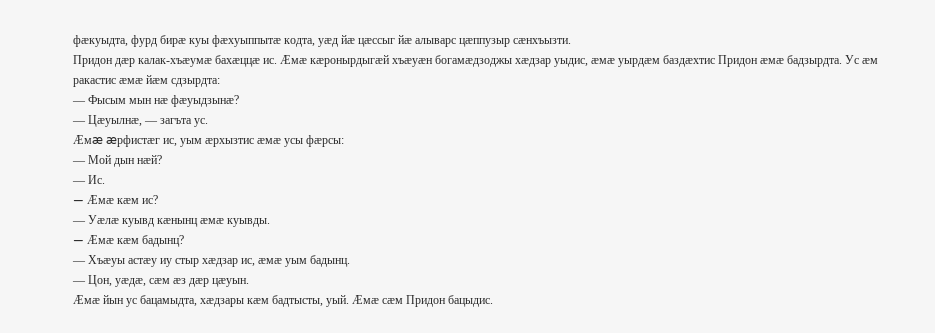фæкуыдта, фурд бирæ куы фæхуыппытæ кодта, уæд йæ цæссыг йæ алыварс цæппузыр сæнхъызти.
Придон дæр калак-хъæумæ бахæццæ ис. Æмæ кæронырдыгæй хъæуæн богамæдзоджы хæдзар уыдис, æмæ уырдæм баздæхтис Придон æмæ бадзырдта. Ус æм ракастис æмæ йæм сдзырдта:
— Фысым мын нæ фæуыдзынæ?
— Цæуылнæ, — загъта ус.
Æмæ æрфистæг ис, уым æрхызтис æмæ усы фæрсы:
— Мой дын нæй?
— Ис.
— Æмæ кæм ис?
— Уæлæ куывд кæнынц æмæ куывды.
— Æмæ кæм бадынц?
— Хъæуы астæу иу стыр хæдзар ис, æмæ уым бадынц.
— Цон, уæдæ, сæм æз дæр цæуын.
Æмæ йын ус бацамыдта, хæдзары кæм бадтысты, уый. Æмæ сæм Придон бацыдис.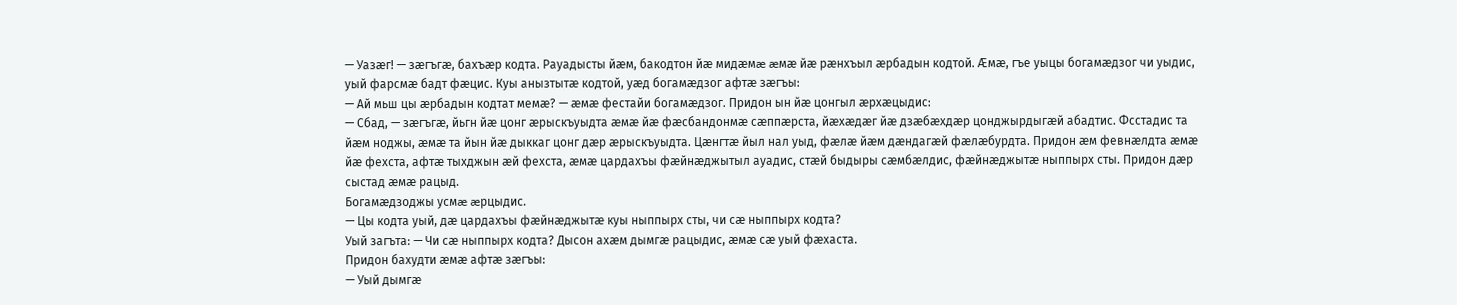— Уазæг! — зæгъгæ, бахъæр кодта. Рауадысты йæм, бакодтон йæ мидæмæ æмæ йæ рæнхъыл æрбадын кодтой. Æмæ, гъе уыцы богамæдзог чи уыдис, уый фарсмæ бадт фæцис. Куы анызтытæ кодтой, уæд богамæдзог афтæ зæгъы:
— Ай мьш цы æрбадын кодтат мемæ? — æмæ фестайи богамæдзог. Придон ын йæ цонгыл æрхæцыдис:
— Сбад, — зæгъгæ, йьгн йæ цонг æрыскъуыдта æмæ йæ фæсбандонмæ сæппæрста, йæхæдæг йæ дзæбæхдæр цонджырдыгæй абадтис. Фсстадис та йæм ноджы, æмæ та йын йæ дыккаг цонг дæр æрыскъуыдта. Цæнгтæ йыл нал уыд, фæлæ йæм дæндагæй фæлæбурдта. Придон æм февнæлдта æмæ йæ фехста, афтæ тыхджын æй фехста, æмæ цардахъы фæйнæджытыл ауадис, стæй быдыры сæмбæлдис, фæйнæджытæ ныппырх сты. Придон дæр сыстад æмæ рацыд.
Богамæдзоджы усмæ æрцыдис.
— Цы кодта уый, дæ цардахъы фæйнæджытæ куы ныппырх сты, чи сæ ныппырх кодта?
Уый загъта: — Чи сæ ныппырх кодта? Дысон ахæм дымгæ рацыдис, æмæ сæ уый фæхаста.
Придон бахудти æмæ афтæ зæгъы:
— Уый дымгæ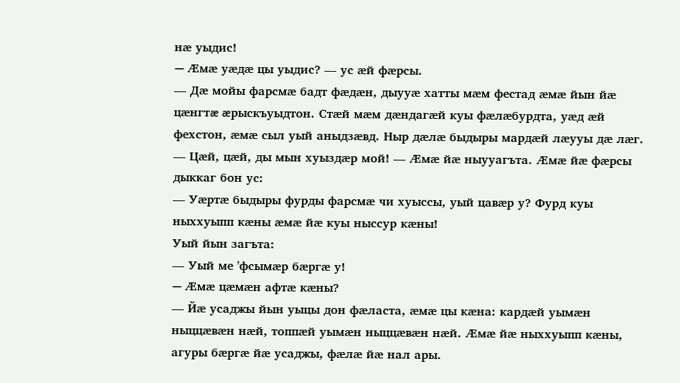нæ уыдис!
— Æмæ уæдæ цы уыдис? — ус æй фæрсы.
— Дæ мойы фарсмæ бадт фæдæн, дыууæ хатты мæм фестад æмæ йын йæ цæнгтæ æрыскъуыдтон. Стæй мæм дæндагæй куы фæлæбурдта, уæд æй фехстон, æмæ сыл уый аныдзæвд. Ныр дæлæ быдыры мардæй лæууы дæ лæг.
— Цæй, цæй, ды мын хуыздæр мой! — Æмæ йæ ныууагъта. Æмæ йæ фæрсы дыккаг бон ус:
— Уæртæ быдыры фурды фарсмæ чи хуыссы, уый цавæр у? Фурд куы ныххуыпп кæны æмæ йæ куы ныссур кæны!
Уый йын загъта:
— Уый ме 'фсымæр бæргæ у!
— Æмæ цæмæн афтæ кæны?
— Йæ усаджы йын уыцы дон фæласта, æмæ цы кæна: кардæй уымæн ныццæвæн нæй, топпæй уымæн ныццæвæн нæй. Æмæ йæ ныххуыпп кæны, агуры бæргæ йæ усаджы, фæлæ йæ нал ары.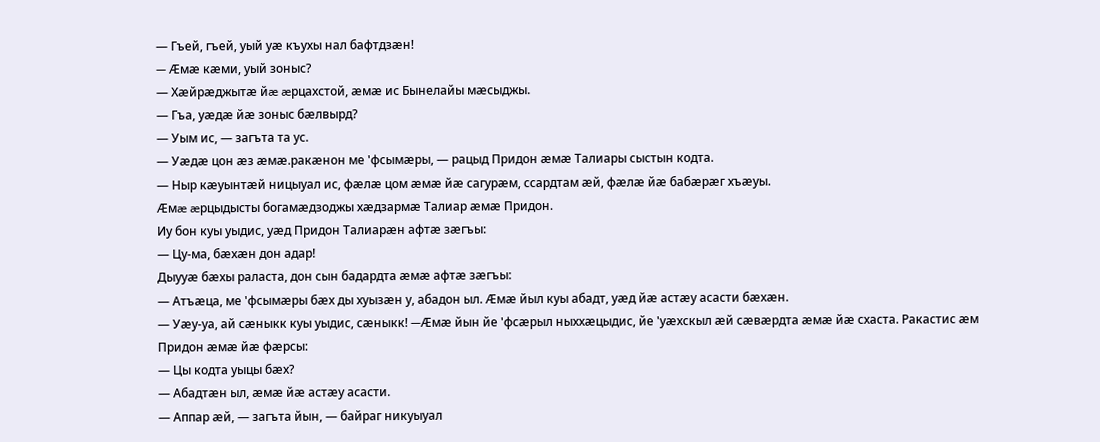— Гъей, гъей, уый уæ къухы нал бафтдзæн!
— Æмæ кæми, уый зоныс?
— Хæйрæджытæ йæ æрцахстой, æмæ ис Бынелайы мæсыджы.
— Гъа, уæдæ йæ зоныс бæлвырд?
— Уым ис, — загъта та ус.
— Уæдæ цон æз æмæ.ракæнон ме 'фсымæры, — рацыд Придон æмæ Талиары сыстын кодта.
— Ныр кæуынтæй ницыуал ис, фæлæ цом æмæ йæ сагурæм, ссардтам æй, фæлæ йæ бабæрæг хъæуы.
Æмæ æрцыдысты богамæдзоджы хæдзармæ Талиар æмæ Придон.
Иу бон куы уыдис, уæд Придон Талиарæн афтæ зæгъы:
— Цу-ма, бæхæн дон адар!
Дыууæ бæхы раласта, дон сын бадардта æмæ афтæ зæгъы:
— Атъæца, ме 'фсымæры бæх ды хуызæн у, абадон ыл. Æмæ йыл куы абадт, уæд йæ астæу асасти бæхæн.
— Уæу-уа, ай сæныкк куы уыдис, сæныкк! —Æмæ йын йе 'фсæрыл ныххæцыдис, йе 'уæхскыл æй сæвæрдта æмæ йæ схаста. Ракастис æм Придон æмæ йæ фæрсы:
— Цы кодта уыцы бæх?
— Абадтæн ыл, æмæ йæ астæу асасти.
— Аппар æй, — загъта йын, — байраг никуыуал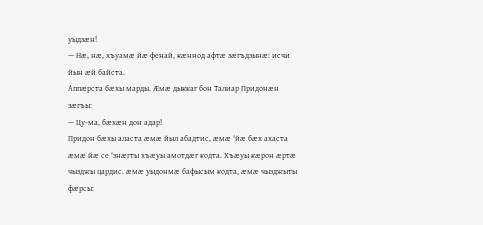уыдзæн!
— Нæ, нæ, хъуамæ йæ фенай, кæннод афтæ зæгъдзынæ: исчи йын æй байста.
Аппæрста бæхы марды. Æмæ дыккаг бон Талиар Придонæн зæгъы:
— Цу-ма, бæхæн дон адар!
Придон бæхы аласта æмæ йыл абадтис, æмæ 'йæ бæх ахаста æмæ йæ се 'знæгты хъæуы амотдæг кодта. Хъæуы кæрон æртæ чызджы цардис. æмæ уыдонмæ бафысым кодта, æмæ чызджыты фæрсы: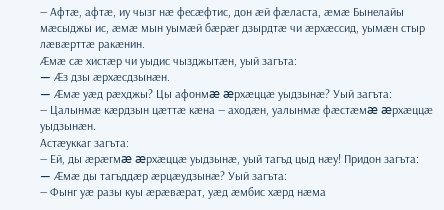— Афтæ, афтæ, иу чызг нæ фесæфтис, дон æй фæласта, æмæ Бынелайы мæсыджы ис, æмæ мын уымæй бæрæг дзырдтæ чи æрхæссид, уымæн стыр лæвæрттæ ракæнин.
Æмæ сæ хистæр чи уыдис чызджытæн, уый загъта:
— Æз дзы æрхæсдзынæн.
— Æмæ уæд рæхджы? Цы афонмæ æрхæццæ уыдзынæ? Уый загъта:
— Цалынмæ кæрдзын цæттæ кæна — аходæн, уалынмæ фæстæмæ æрхæццæ уыдзынæн.
Астæуккаг загъта:
— Ей, ды æрæгмæ æрхæццæ уыдзынæ, уый тагъд цыд нæу! Придон загъта:
— Æмæ ды тагъддæр æрцæудзынæ? Уый загъта:
— Фынг уæ разы куы æрæвæрат, уæд æмбис хæрд нæма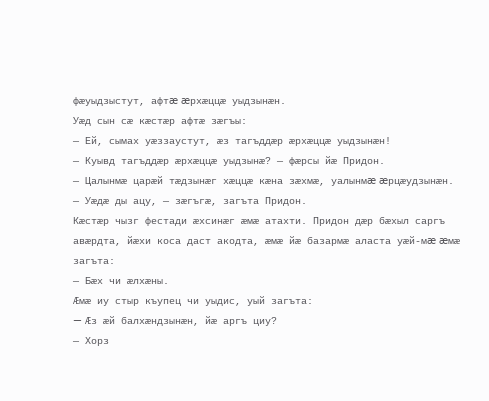фæуыдзыстут, афтæ æрхæццæ уыдзынæн.
Уæд сын сæ кæстæр афтæ зæгъы:
— Ей, сымах уæззаустут, æз тагъддæр æрхæццæ уыдзынæн!
— Куывд тагъддæр æрхæццæ уыдзынæ? — фæрсы йæ Придон.
— Цалынмæ царæй тæдзынæг хæццæ кæна зæхмæ, уалынмæ æрцæудзынæн.
— Уæдæ ды ацу, — зæгъгæ, загъта Придон.
Кæстæр чызг фестади æхсинæг æмæ атахти. Придон дæр бæхыл саргъ авæрдта, йæхи коса даст акодта, æмæ йæ базармæ аласта уæй-мæ æмæ загъта:
— Бæх чи æлхæны.
Æмæ иу стыр къупец чи уыдис, уый загъта:
— Æз æй балхæндзынæн, йæ аргъ циу?
— Хорз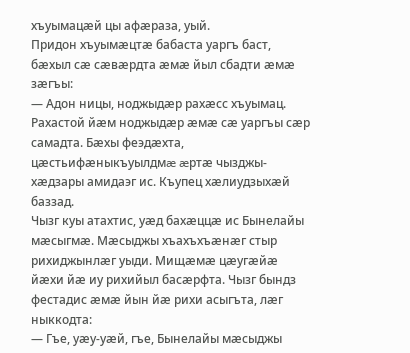хъуымацæй цы афæраза, уый.
Придон хъуымæцтæ бабаста уаргъ баст, бæхыл сæ сæвæрдта æмæ йыл сбадти æмæ зæгъы:
— Адон ницы, ноджыдæр рахæсс хъуымац.
Рахастой йæм ноджыдæр æмæ сæ уаргъы сæр самадта. Бæхы феэдæхта, цæстьифæныкъуылдмæ æртæ чызджы-хæдзары амидаэг ис. Къупец хæлиудзыхæй баззад.
Чызг куы атахтис, уæд бахæццæ ис Бынелайы мæсыгмæ. Мæсыджы хъахъхъæнæг стыр рихиджынлæг уыди. Мищæмæ цæугæйæ йæхи йæ иу рихийыл басæрфта. Чызг бындз фестадис æмæ йын йæ рихи асыгъта, лæг ныккодта:
— Гъе, уæу-уæй, гъе, Бынелайы мæсыджы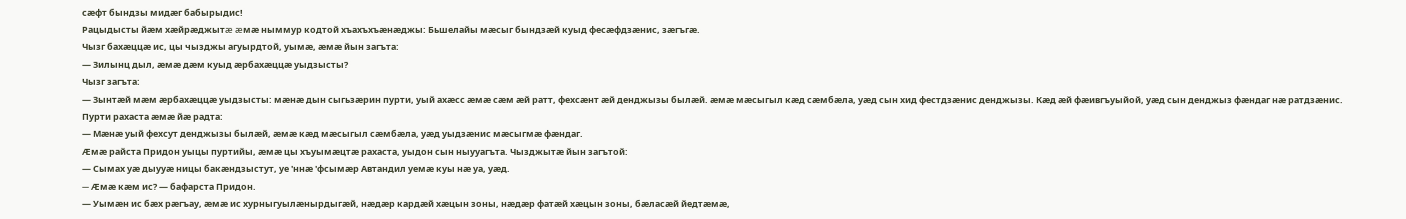сæфт бындзы мидæг бабырыдис!
Рацыдысты йæм хæйрæджытæ æмæ ныммур кодтой хъахъхъæнæджы: Бьшелайы мæсыг бындзæй куыд фесæфдзæнис, зæгъгæ.
Чызг бахæццæ ис, цы чызджы агуырдтой, уымæ, æмæ йын загъта:
— Зилынц дыл, æмæ дæм куыд æрбахæццæ уыдзысты?
Чызг загъта:
— Зынтæй мæм æрбахæццæ уыдзысты: мæнæ дын сыгьзæрин пурти, уый ахæсс æмæ сæм æй ратт, фехсæнт æй денджызы былæй. æмæ мæсыгыл кæд сæмбæла, уæд сын хид фестдзæнис денджызы. Кæд æй фæивгъуыйой, уæд сын денджыз фæндаг нæ ратдзæнис.
Пурти рахаста æмæ йæ радта:
— Мæнæ уый фехсут денджызы былæй, æмæ кæд мæсыгыл сæмбæла, уæд уыдзæнис мæсыгмæ фæндаг.
Æмæ райста Придон уыцы пуртийы, æмæ цы хъуымæцтæ рахаста, уыдон сын ныууагъта. Чызджытæ йын загътой:
— Сымах уæ дыууæ ницы бакæндзыстут, уе 'ннæ 'фсымæр Автандил уемæ куы нæ уа, уæд.
— Æмæ кæм ис? — бафарста Придон.
— Уымæн ис бæх рæгъау, æмæ ис хурныгуылæнырдыгæй, нæдæр кардæй хæцын зоны, нæдæр фатæй хæцын зоны, бæласæй йедтæмæ,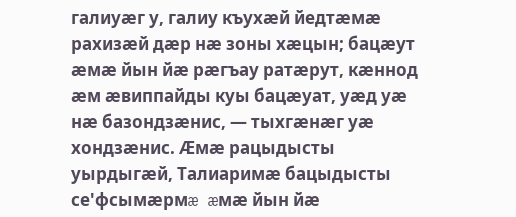галиуæг у, галиу къухæй йедтæмæ рахизæй дæр нæ зоны хæцын; бацæут æмæ йын йæ рæгъау ратæрут, кæннод æм æвиппайды куы бацæуат, уæд уæ нæ базондзæнис, — тыхгæнæг уæ хондзæнис. Æмæ рацыдысты уырдыгæй, Талиаримæ бацыдысты се'фсымæрмæ æмæ йын йæ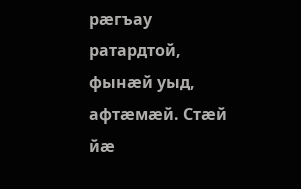рæгъау ратардтой, фынæй уыд, афтæмæй. Стæй йæ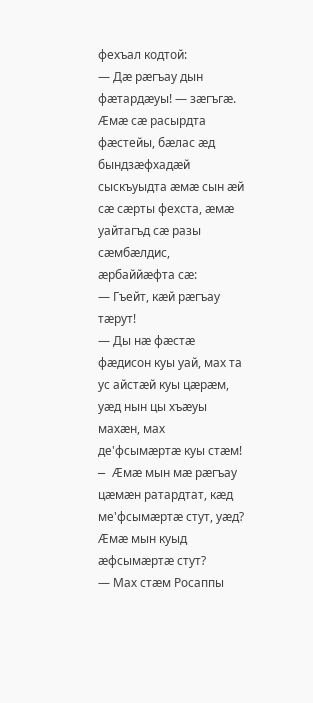фехъал кодтой:
— Дæ рæгъау дын фæтардæуы! — зæгъгæ. Æмæ сæ расырдта фæстейы, бæлас æд бындзæфхадæй сыскъуыдта æмæ сын æй сæ сæрты фехста, æмæ уайтагъд сæ разы сæмбæлдис, æрбаййæфта сæ:
— Гъейт, кæй рæгъау тæрут!
— Ды нæ фæстæ фæдисон куы уай, мах та ус айстæй куы цæрæм, уæд нын цы хъæуы махæн, мах де'фсымæртæ куы стæм!
— Æмæ мын мæ рæгъау цæмæн ратардтат, кæд ме'фсымæртæ стут, уæд? Æмæ мын куыд æфсымæртæ стут?
— Мах стæм Росаппы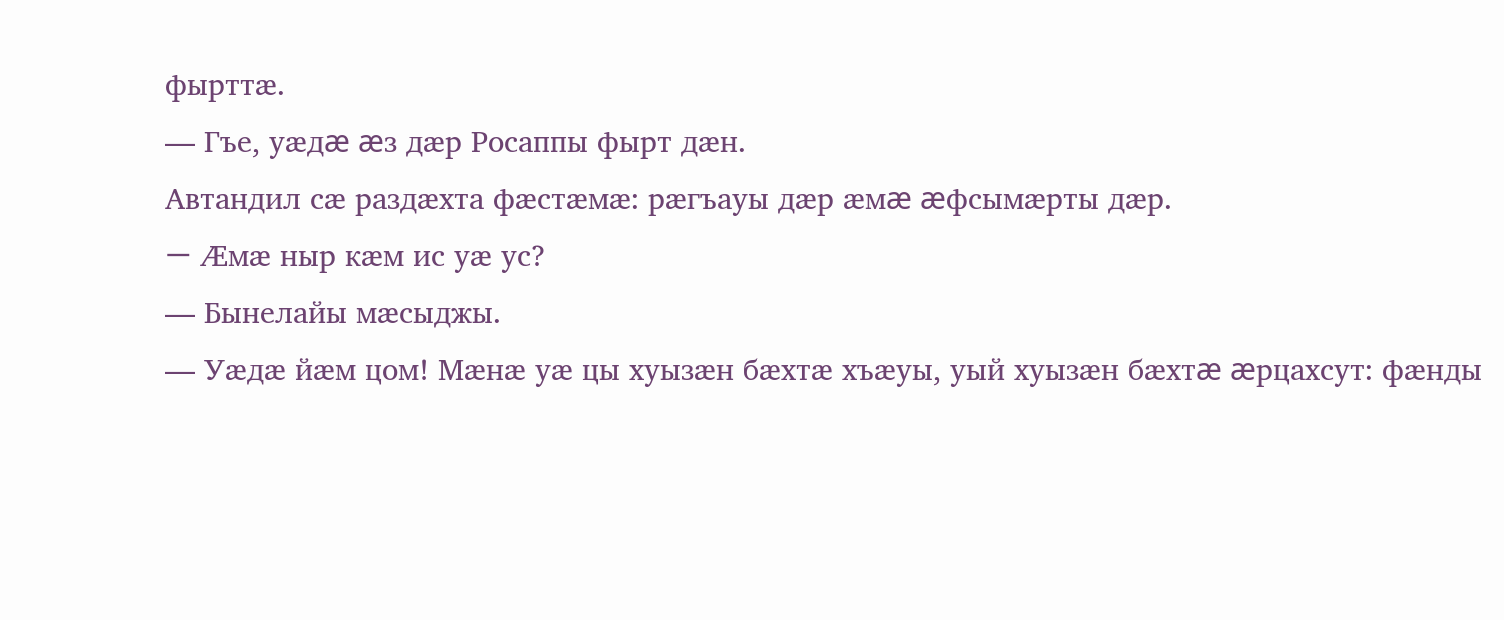фырттæ.
— Гъе, уæдæ æз дæр Росаппы фырт дæн.
Автандил сæ раздæхта фæстæмæ: рæгъауы дæр æмæ æфсымæрты дæр.
— Æмæ ныр кæм ис уæ ус?
— Бынелайы мæсыджы.
— Уæдæ йæм цом! Мæнæ уæ цы хуызæн бæхтæ хъæуы, уый хуызæн бæхтæ æрцахсут: фæнды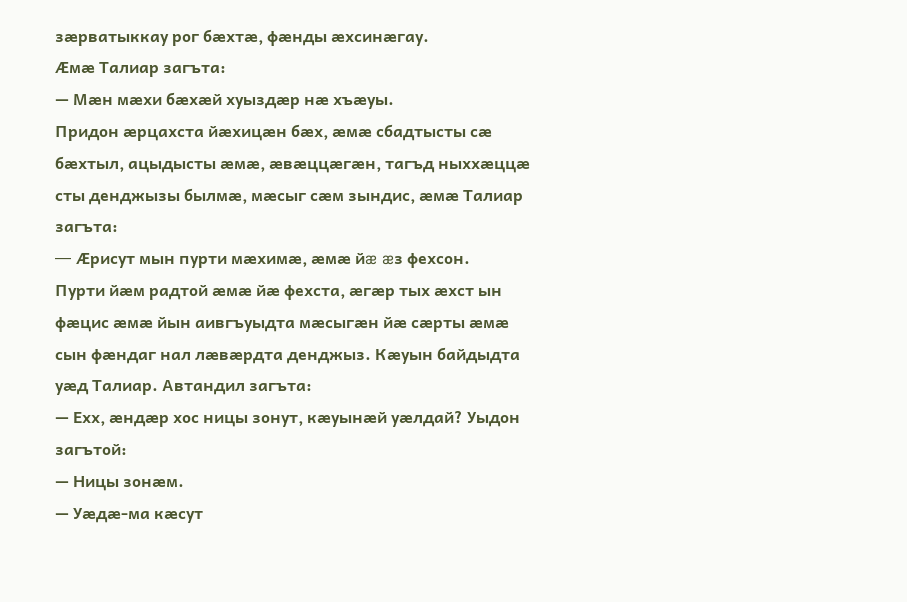зæрватыккау рог бæхтæ, фæнды æхсинæгау.
Æмæ Талиар загъта:
— Мæн мæхи бæхæй хуыздæр нæ хъæуы.
Придон æрцахста йæхицæн бæх, æмæ сбадтысты сæ бæхтыл, ацыдысты æмæ, æвæццæгæн, тагъд ныххæццæ сты денджызы былмæ, мæсыг сæм зындис, æмæ Талиар загъта:
— Æрисут мын пурти мæхимæ, æмæ йæ æз фехсон.
Пурти йæм радтой æмæ йæ фехста, æгæр тых æхст ын фæцис æмæ йын аивгъуыдта мæсыгæн йæ сæрты æмæ сын фæндаг нал лæвæрдта денджыз. Кæуын байдыдта уæд Талиар. Автандил загъта:
— Ехх, æндæр хос ницы зонут, кæуынæй уæлдай? Уыдон загътой:
— Ницы зонæм.
— Уæдæ-ма кæсут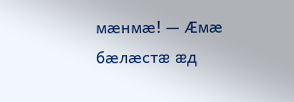мæнмæ! — Æмæ бæлæстæ æд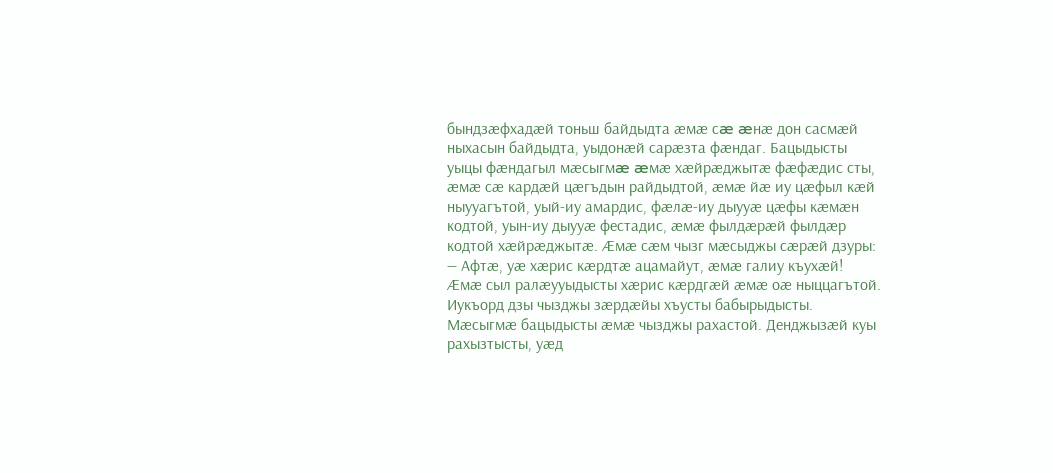бындзæфхадæй тоньш байдыдта æмæ сæ æнæ дон сасмæй ныхасын байдыдта, уыдонæй сарæзта фæндаг. Бацыдысты уыцы фæндагыл мæсыгмæ æмæ хæйрæджытæ фæфæдис сты, æмæ сæ кардæй цæгъдын райдыдтой, æмæ йæ иу цæфыл кæй ныууагътой, уый-иу амардис, фæлæ-иу дыууæ цæфы кæмæн кодтой, уын-иу дыууæ фестадис, æмæ фылдæрæй фылдæр кодтой хæйрæджытæ. Æмæ сæм чызг мæсыджы сæрæй дзуры:
— Афтæ, уæ хæрис кæрдтæ ацамайут, æмæ галиу къухæй!
Æмæ сыл ралæууыдысты хæрис кæрдгæй æмæ оæ ныццагътой.
Иукъорд дзы чызджы зæрдæйы хъусты бабырыдысты. Мæсыгмæ бацыдысты æмæ чызджы рахастой. Денджызæй куы рахызтысты, уæд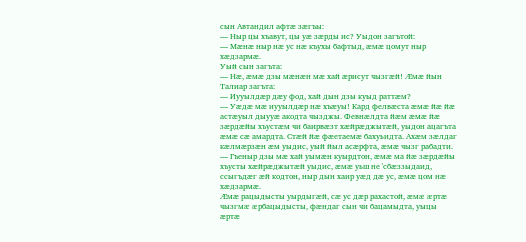сын Автандил афтæ зæгъы:
— Ныр цы хъавут, цы уæ зæрды ис? Уыдон загътой:
— Мæнæ ныр нæ ус нæ къухы бафтыд, æмæ цомут ныр хæдзармæ.
Уый сын загъта:
— Нæ, æмæ дзы мæнæн мæ хай æрисут чызгæй! Æмæ йын Талиар загъта:
— Иууылдæр дæу фод, хай дын дзы куыд раттæм?
— Уæдæ мæ иууылдæр нæ хъæуы! Кард фелвæста æмæ йæ йæ астæуыл дыууæ акодта чызджы. Февнæлдта йæм æмæ йæ зæрдæйы хъустæм чи баирвæзт хæйрæджытæй, уыдон ацагъта æмæ сæ амардта. Стæй йæ фæетаемæ бахуьидта. Ахæм зæлдаг кæлмæрзæн æм уыдис, уый йыл асæрфта, æмæ чызг рабадти.
— Гъеныр дзы мæ хай уымæн куырдтон, æмæ ма йæ зæрдæйы хъусты хæйрæджытæй уыдис, æмæ уьш не 'сбæззыдаид, ссыгъдæг æй кодтон, ныр дын хаир уæд дæ ус, æмæ цом нæ хæдзармæ.
Æмæ рацыдысты уырдыгæй, сæ ус дæр рахастой, æмæ æртæ чызгмæ æрбацыдысты, фæндаг сын чи бацамыдта, уыцы æртæ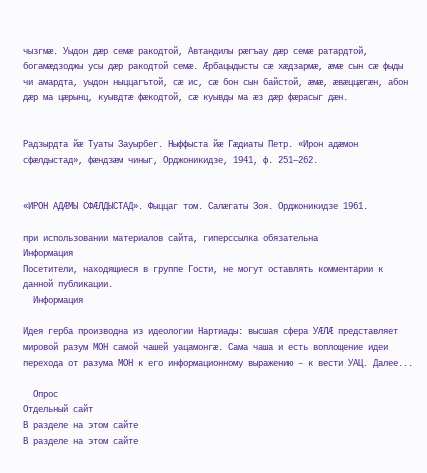чызгмæ. Уыдон дæр семæ ракодтой, Автандилы рæгъау дæр семæ ратардтой, богамæдзоджы усы дæр ракодтой семæ. Æрбацыдысты сæ хæдзармæ, æмæ сын сæ фыды чи амардта, уыдон ныццагътой, сæ ис, сæ бон сын байстой, æмæ, æвæццæгæн, абон дæр ма цæрынц, куывдтæ фæкодтой, сæ куывды ма æз дæр фæрасыг дæн.


Радзырдта йæ Туаты Зауырбег. Ныффыста йæ Гæдиаты Петр. «Ирон адæмон сфæлдыстад», фæндзæм чиныг, Орджоникидзе, 1941, ф. 251—262.


«ИРОН АДÆМЫ СФÆЛДЫСТАД». Фыццаг том. Салæгаты Зоя. Орджоникидзе 1961.

при использовании материалов сайта, гиперссылка обязательна
Информация
Посетители, находящиеся в группе Гости, не могут оставлять комментарии к данной публикации.
  Информация

Идея герба производна из идеологии Нартиады: высшая сфера УÆЛÆ представляет мировой разум МОН самой чашей уацамонгæ. Сама чаша и есть воплощение идеи перехода от разума МОН к его информационному выражению – к вести УАЦ. Далее...

  Опрос
Отдельный сайт
В разделе на этом сайте
В разделе на этом сайте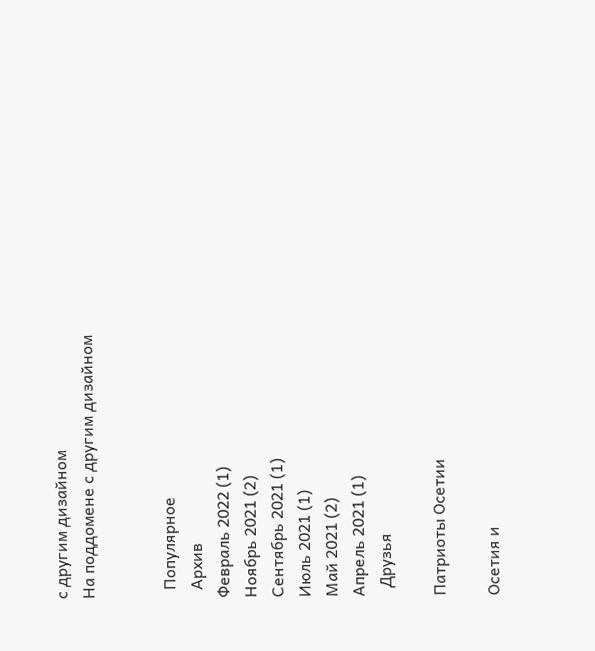с другим дизайном
На поддомене с другим дизайном


  Популярное
  Архив
Февраль 2022 (1)
Ноябрь 2021 (2)
Сентябрь 2021 (1)
Июль 2021 (1)
Май 2021 (2)
Апрель 2021 (1)
  Друзья

Патриоты Осетии

Осетия и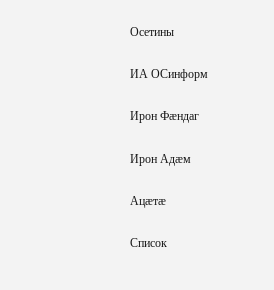Осетины

ИА ОСинформ

Ирон Фæндаг

Ирон Адæм

Ацæтæ

Список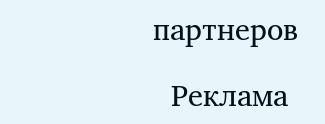партнеров

  Реклама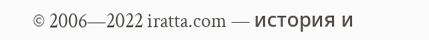© 2006—2022 iratta.com — история и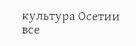культура Осетии
все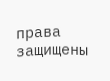права защищены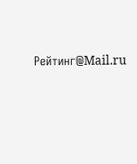Рейтинг@Mail.ru